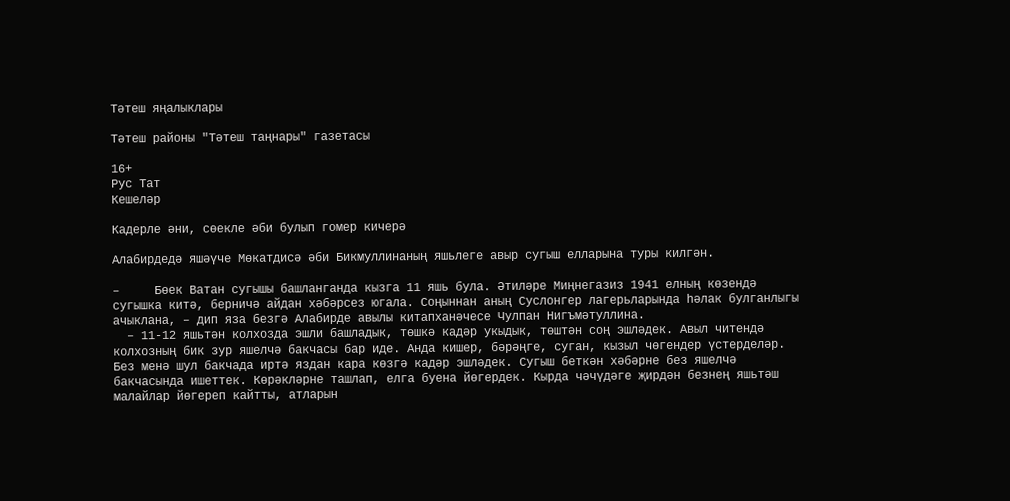Тәтеш яңалыклары

Тәтеш районы "Тәтеш таңнары" газетасы

16+
Рус Тат
Кешеләр

Кадерле әни, сөекле әби булып гомер кичерә

Алабирдедә яшәүче Мөкатдисә әби Бикмуллинаның яшьлеге авыр сугыш елларына туры килгән.

–     Бөек Ватан сугышы башланганда кызга 11 яшь була. Әтиләре Миңнегазиз 1941 елның көзендә сугышка китә, берничә айдан хәбәрсез югала. Соңыннан аның Суслонгер лагерьларында һәлак булганлыгы ачыклана, – дип яза безгә Алабирде авылы китапханәчесе Чулпан Нигъмәтуллина.
  – 11-12 яшьтән колхозда эшли башладык, төшкә кадәр укыдык, төштән соң эшләдек. Авыл читендә колхозның бик зур яшелчә бакчасы бар иде. Анда кишер, бәрәңге, суган, кызыл чөгендер үстерделәр. Без менә шул бакчада иртә яздан кара көзгә кадәр эшләдек. Сугыш беткән хәбәрне без яшелчә бакчасында ишеттек. Көрәкләрне ташлап, елга буена йөгердек. Кырда чәчүдәге җирдән безнең яшьтәш малайлар йөгереп кайтты, атларын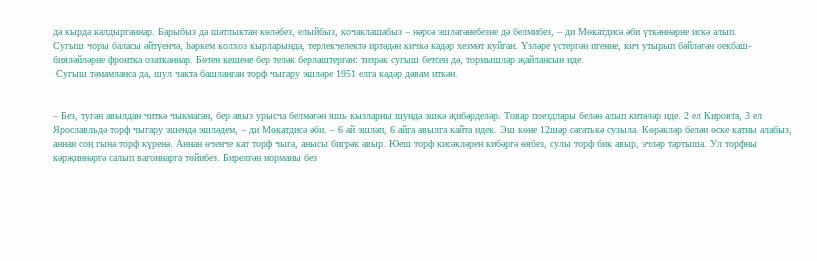да кырда калдырганнар. Барыбыз да шатлыктан көләбез, елыйбыз, кочаклашабыз – нәрсә эшләгәнебезне дә белмибез, – ди Мөкатдисә әби үткәннәрне искә алып.
Сугыш чоры баласы әйтүенчә, һәркем колхоз кырларында, терлекчелектә иртәдән кичкә кадәр хезмәт куйган. Үзләре үстергән игенне, кич утырып бәйләгән оекбаш-бияләйләрне фронтка озатканнар. Бөтен кешене бер теләк берләштергән: тизрәк сугыш бетсен дә, тормышлар җайлансын иде.
 Сугыш тәмамланса да, шул чакта башланган торф чыгару эшләре 1951 елга кадәр дәвам иткән.


– Без, туган авылдан читкә чыкмаган, бер авыз урысча белмәгән яшь кызларны шунда эшкә җибәрделәр. Товар поездлары белән алып китәләр иде. 2 ел Кировта, 3 ел Ярославльдә торф чыгару эшендә эшләдем, – ди Мөкатдисә әби. – 6 ай эшләп, 6 айга авылга кайта идек. Эш көне 12шәр сәгатькә сузыла. Көрәкләр белән өске катны алабыз, аннан соң гына торф күренә. Аннан өченче кат торф чыга, анысы бигрәк авыр. Юеш торф кисәкләрен кибәргә өябез, сулы торф бик авыр, эчләр тартыша. Ул торфны кәрҗиннәргә салып вагоннарга төйибез. Бирелгән норманы без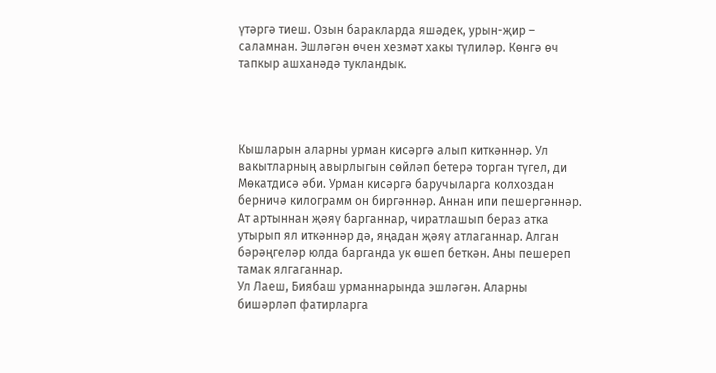үтәргә тиеш. Озын баракларда яшәдек, урын-җир – саламнан. Эшләгән өчен хезмәт хакы түлиләр. Көнгә өч тапкыр ашханәдә тукландык.




Кышларын аларны урман кисәргә алып киткәннәр. Ул вакытларның авырлыгын сөйләп бетерә торган түгел, ди Мөкатдисә әби. Урман кисәргә баручыларга колхоздан берничә килограмм он биргәннәр. Аннан ипи пешергәннәр. Ат артыннан җәяү барганнар, чиратлашып бераз атка утырып ял иткәннәр дә, яңадан җәяү атлаганнар. Алган бәрәңгеләр юлда барганда ук өшеп беткән. Аны пешереп тамак ялгаганнар.
Ул Лаеш, Биябаш урманнарында эшләгән. Аларны бишәрләп фатирларга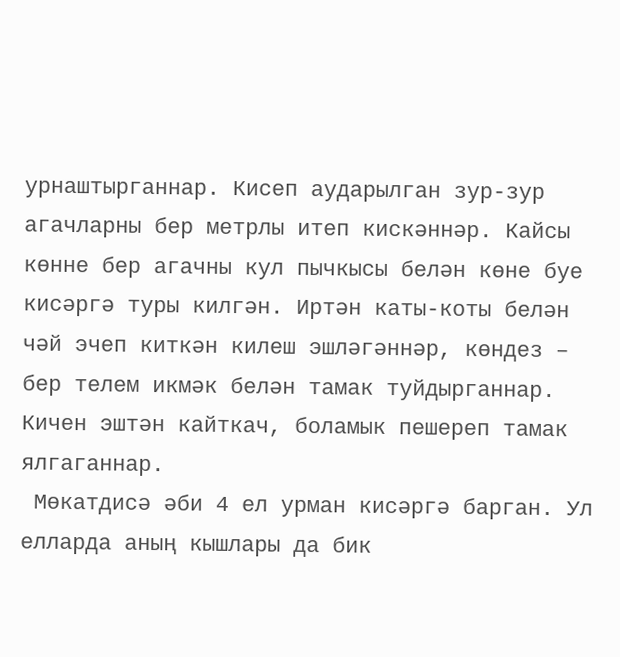урнаштырганнар. Кисеп аударылган зур-зур агачларны бер метрлы итеп кискәннәр. Кайсы көнне бер агачны кул пычкысы белән көне буе кисәргә туры килгән. Иртән каты-коты белән чәй эчеп киткән килеш эшләгәннәр, көндез – бер телем икмәк белән тамак туйдырганнар. Кичен эштән кайткач, боламык пешереп тамак ялгаганнар.
 Мөкатдисә әби 4 ел урман кисәргә барган. Ул елларда аның кышлары да бик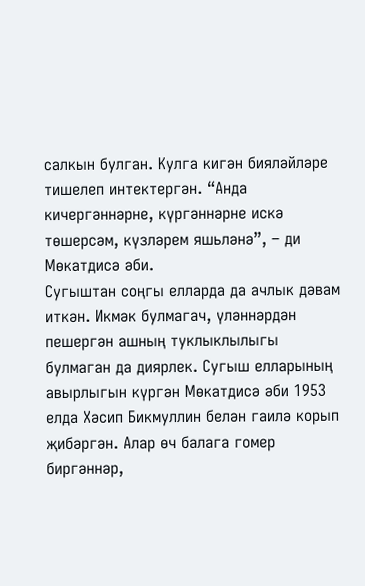салкын булган. Кулга кигән бияләйләре тишелеп интектергән. “Анда кичергәннәрне, күргәннәрне искә төшерсәм, күзләрем яшьләнә”, – ди Мөкатдисә әби.
Сугыштан соңгы елларда да ачлык дәвам иткән. Икмәк булмагач, үләннәрдән пешергән ашның туклыклылыгы булмаган да диярлек. Сугыш елларының авырлыгын күргән Мөкатдисә әби 1953 елда Хәсип Бикмуллин белән гаилә корып җибәргән. Алар өч балага гомер биргәннәр,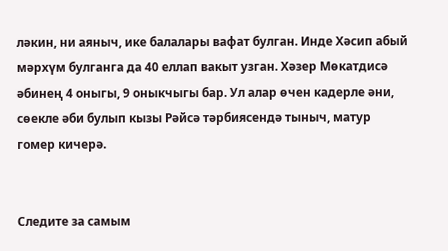ләкин, ни аяныч, ике балалары вафат булган. Инде Хәсип абый мәрхүм булганга да 40 еллап вакыт узган. Хәзер Мөкатдисә әбинең 4 оныгы, 9 оныкчыгы бар. Ул алар өчен кадерле әни, сөекле әби булып кызы Рәйсә тәрбиясендә тыныч, матур гомер кичерә.


Следите за самым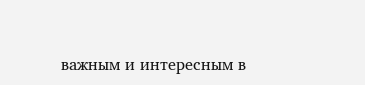важным и интересным в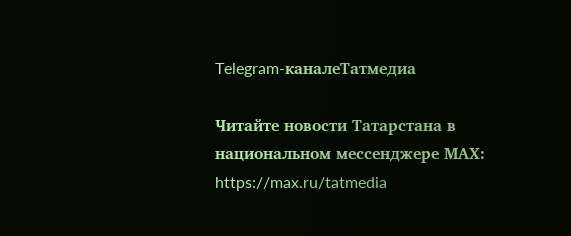Telegram-каналеТатмедиа

Читайте новости Татарстана в национальном мессенджере MАХ: https://max.ru/tatmedia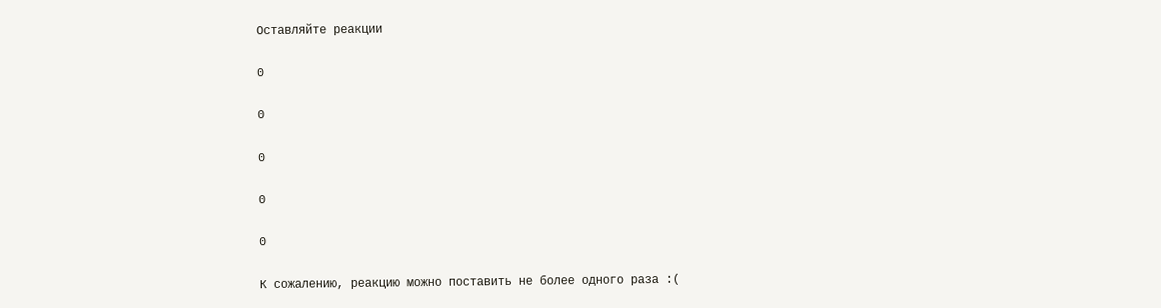Оставляйте реакции

0

0

0

0

0

К сожалению, реакцию можно поставить не более одного раза :(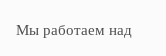Мы работаем над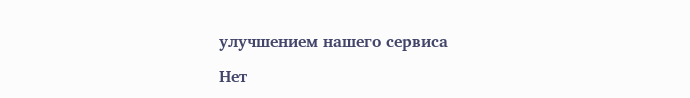улучшением нашего сервиса

Нет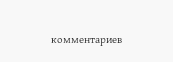комментариев